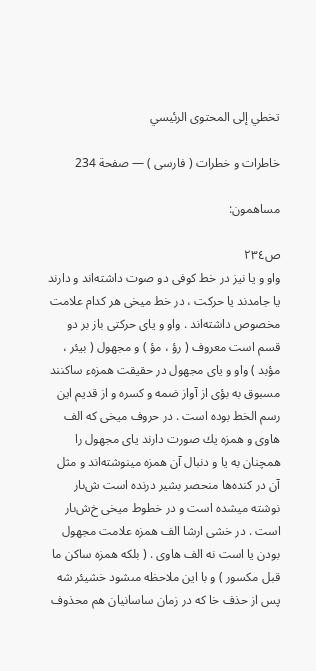تخطي إلى المحتوى الرئيسي

خاطرات و خطرات ( فارسى ) — صفحة 234

مساهمون:

ص٢٣٤
واو و يا نيز در خط كوفى دو صوت داشته‌اند و دارند يا جامدند يا حركت ، در خط ميخى هر كدام علامت مخصوص داشته‌اند . واو و ياى حركتى باز بر دو قسم است معروف ( رؤ ، مؤ ) و مجهول ( بيئر ، مؤبد ) واو و ياى مجهول در حقيقت همزهء ساكنند مسبوق به بؤى از آواز ضمه و كسره و از قديم اين رسم الخط بوده است . در حروف ميخى كه الف هاوى و همزه يك صورت دارند ياى مجهول را همچنان به يا و دنبال آن همزه مينوشته‌اند و مثل آن در كنده‌ها منحصر بشير درنده است ش‌ىار نوشته ميشده است و در خطوط ميخى خ‌ش‌ىار است . در خشى ارشا الف همزه علامت مجهول بودن يا است نه الف هاوى . ( بلكه همزه ساكن ما قبل مكسور ) و با اين ملاحظه مىشود خشيئر شه پس از حذف خا كه در زمان ساسانيان هم محذوف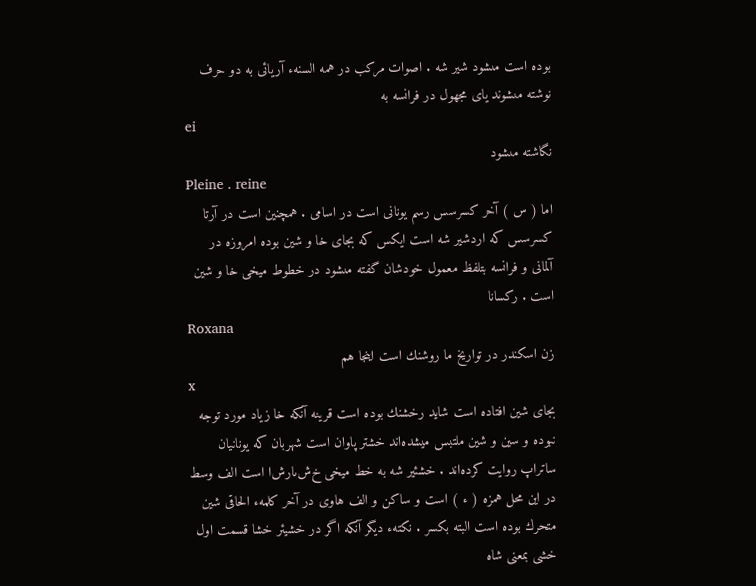بوده است مىشود شير شه . اصوات مركب در همه السنهء آريائى به دو حرف نوشته مىشوند ياى مجهول در فرانسه به
ei
نگاشته مىشود
Pleine . reine
اما ( س ) آخر كسرسس رسم يونانى است در اسامى . همچنين است در آرتا كسرسس كه اردشير شه است ايكس كه بجاى خا و شين بوده امروزه در آلمانى و فرانسه بتلفظ معمول خودشان گفته مىشود در خطوط ميخى خا و شين است . ركسانا
Roxana
زن اسكندر در تواريخ ما روشنك است اينجا هم
x
بجاى شين افتاده است شايد رخشنك بوده است قرينه آنكه خا زياد مورد توجه نبوده و سين و شين ملتبس ميشده‌اند خشتر پاوان است شهربان كه يونانيان ساتراپ روايت كرده‌اند . خشئير شه به خط ميخى خ‌ش‌ىارش‌ا است الف وسط در اين محل همزه ( ء ) است و ساكن و الف هاوى در آخر كلمهء الحاقى شين متحرك بوده است البته بكسر . نكتهء ديگر آنكه اگر در خشيئر خشا قسمت اول خشى بمعنى شاه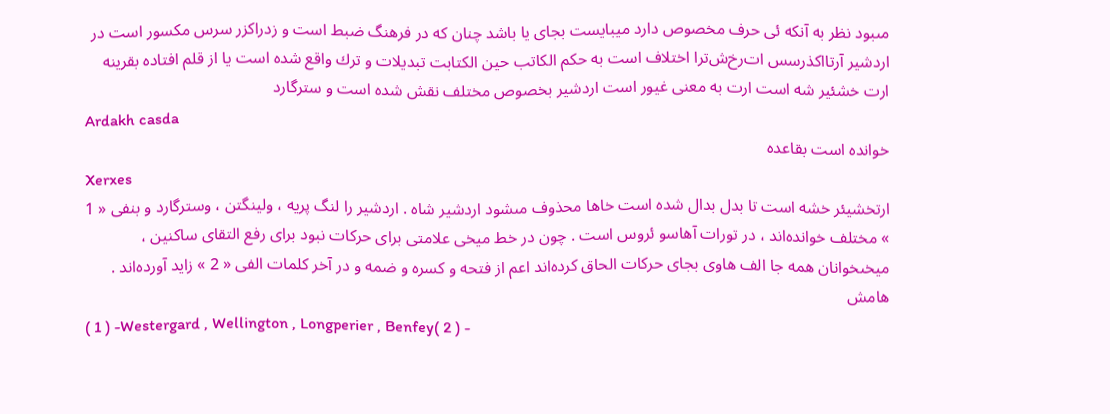مىبود نظر به آنكه ئى حرف مخصوص دارد ميبايست بجاى يا باشد چنان كه در فرهنگ ضبط است و زدراكزر سرس مكسور است در اردشير آرتااكذرسس ات‌رخ‌ش‌ترا اختلاف است به حكم الكاتب حين الكتابت تبديلات و ترك واقع شده است يا از قلم افتاده بقرينه ارت خشئير شه است ارت به معنى غيور است اردشير بخصوص مختلف نقش شده است و سترگارد
Ardakh casda
خوانده است بقاعده
Xerxes
ارتخشيئر خشه است تا بدل بدال شده است خاها محذوف مىشود اردشير شاه . اردشير را لنگ پريه ، ولينگتن ، وسترگارد و بنفى « 1 » مختلف خوانده‌اند ، در تورات آهاسو ئروس است . چون در خط ميخى علامتى براى حركات نبود براى رفع التقاى ساكنين ، ميخىخوانان همه جا الف هاوى بجاى حركات الحاق كرده‌اند اعم از فتحه و كسره و ضمه و در آخر كلمات الفى « 2 » زايد آورده‌اند .
هامش
( 1 ) -Westergard , Wellington , Longperier , Benfey( 2 ) -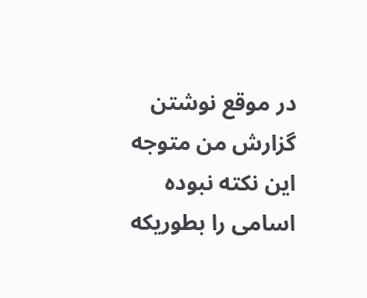در موقع نوشتن گزارش من متوجه اين نكته نبوده اسامى را بطوريكه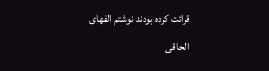قرائت كرده بودند نوشتم الفهاى الحاقى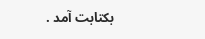بكتابت آمد .